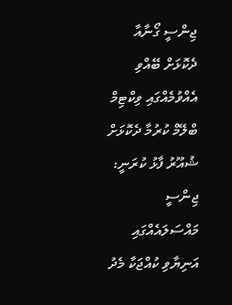ޖިންސީ ގޯނާއާ ދެކޮޅަށް ބޭއްވި އެއްވުމެއްގައި ވިކްޓިމް ބްލޭމް ކުރުމާ ދެކޮޅަށް ޝުއޫރު ފާޅު ކުރަނީ: ޖިންސީ މައްސަލައެއްގައި އަނިޔާވި ކުއްޖަކާ މެދު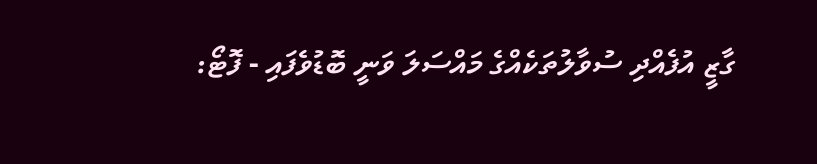ގާޒީ އުފެއްދި ސުވާލުތަކެއްގެ މައްސަލަ ވަނީ ބޮޑުވެފައި - ފޮޓޯ: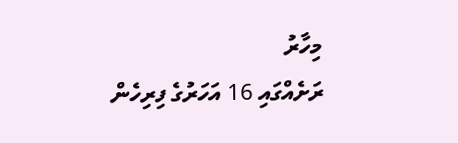މިހާރު
ރަށެއްގައި 16 އަހަރުގެ ފިރިހެން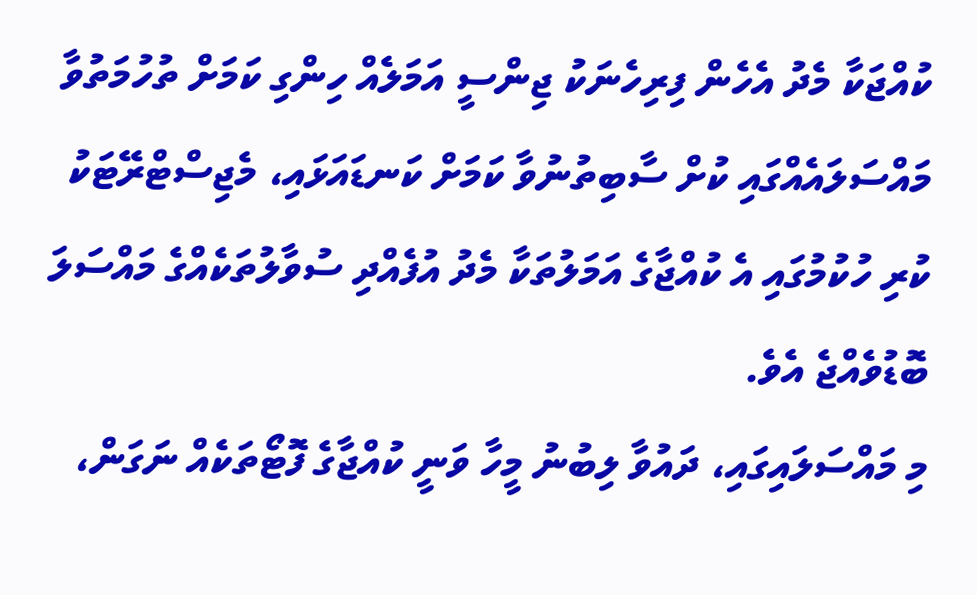ކުއްޖަކާ މެދު އެހެން ފިރިހެނަކު ޖިންސީ އަމަލެއް ހިންގި ކަމަށް ތުހުމަތުވާ މައްސަލައެއްގައި ކުށް ސާބިތުނުވާ ކަމަށް ކަނޑައަޅައި، މެޖިސްޓްރޭޓަކު ކުރި ހުކުމުގައި އެ ކުއްޖާގެ އަމަލުތަކާ މެދު އުފެއްދި ސުވާލުތަކެއްގެ މައްސަލަ ބޮޑުވެއްޖެ އެވެ.
މި މައްސަލައިގައި، ދައުވާ ލިބުނު މީހާ ވަނީ ކުއްޖާގެ ފޮޓޯތަކެއް ނަގަން،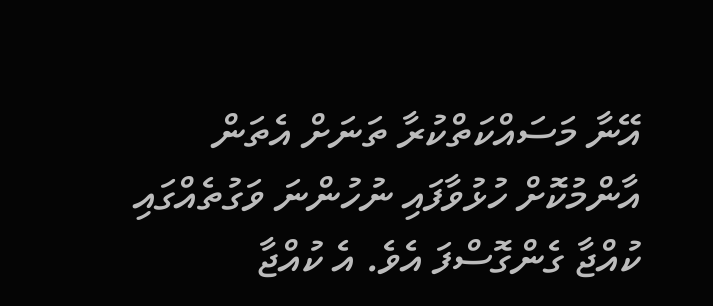އޭނާ މަސައްކަތްކުރާ ތަނަށް އެތަން އާންމުކޮށް ހުޅުވާފައި ނުހުންނަ ވަގުތެއްގައި ކުއްޖާ ގެންގޮސްފަ އެވެ. އެ ކުއްޖާ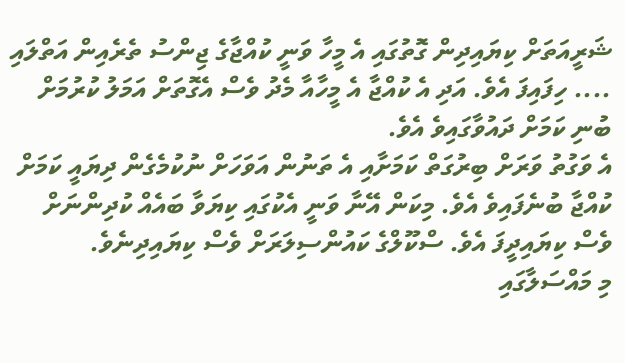ޝަރީއަތަށް ކިޔައިދިން ގޮތުގައި އެ މީހާ ވަނީ ކުއްޖާގެ ޖިންސު ތެރެއިން އަތްލައި .... ހިފައިފަ އެވެ. އަދި އެ ކުއްޖާ އެ މީހާއާ މެދު ވެސް އެގޮތަށް އަމަލު ކުރުމަށް ބުނި ކަމަށް ދައުވާގައިވެ އެވެ.
އެ ވަގުތު ވަރަށް ބިރުގަތް ކަމަށާއި އެ ތަނުން އަވަހަށް ނުކުމެގެން ދިޔައީ ކަމަށް ކުއްޖާ ބުނެފައިވެ އެވެ. މިކަން އޭނާ ވަނީ އެކުގައި ކިޔަވާ ބައެއް ކުދިންނަށް ވެސް ކިޔައިދީފަ އެވެ. ސްކޫލްގެ ކައުންސިލަރަށް ވެސް ކިޔައިދިނެވެ.
މި މައްސަލާގައި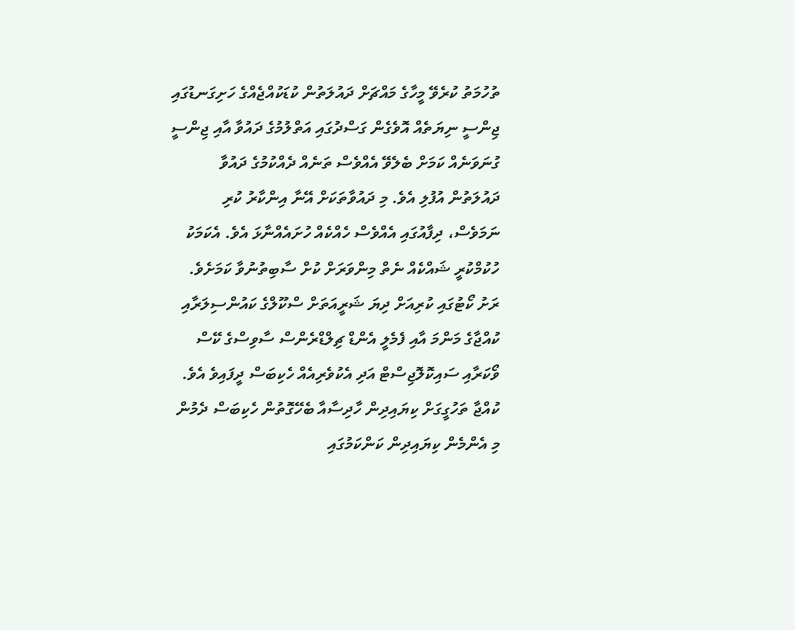ތުހުމަތު ކުރެވޭ މީހާގެ މައްޗަށް ދައުލަތުން ކުޑަކުއްޖެއްގެ ހަށިގަނޑުގައި ޖިންސީ ނިޔަތެއް އޮވެގެން ގަސްދުގައި އަތްލުމުގެ ދައުވާ އާއި ޖިންސީ ގުނަވަނެއް ކަމަށް ބެލެވޭ އެއްވެސް ތަނެއް ދެއްކުމުގެ ދައުވާ ދައުލަތުން އުފުލި އެވެ. މި ދައުވާތަކަށް އޭނާ އިންކާރު ކުރި ނަމަވެސް، ދިފާއުގައި އެއްވެސް ހެއްކެއް ހުށައެއްނާޅަ އެވެ. އެކަމަކު ހުކުމްކުރީ ޝައްކެއް ނެތް މިންވަރަށް ކުށް ސާބިތުނުވާ ކަމަށެވެ.
ރަށު ކޯޓުގައި ކުރިއަށް ދިޔަ ޝަރީއަތަށް ސްކޫލްގެ ކައުންސިލަރާއި ކުއްޖާގެ މަންމަ އާއި ފެމެލީ އެންޑް ޗިލްޑްރެންސް ސާވިސްގެ ކޭސް ވޯކަރާއި ސައިކޮލޮޖިސްޓް އަދި އެކުވެރިއެއް ހެކިބަސް ދީފައިވެ އެވެ. ކުއްޖާ ތަހުގީގަށް ކިޔައިދިން ހާދިސާއާ ބެހޭގޮތުން ހެކިބަސް ދެމުން މި އެންމެން ކިޔައިދިން ކަންކަމުގައި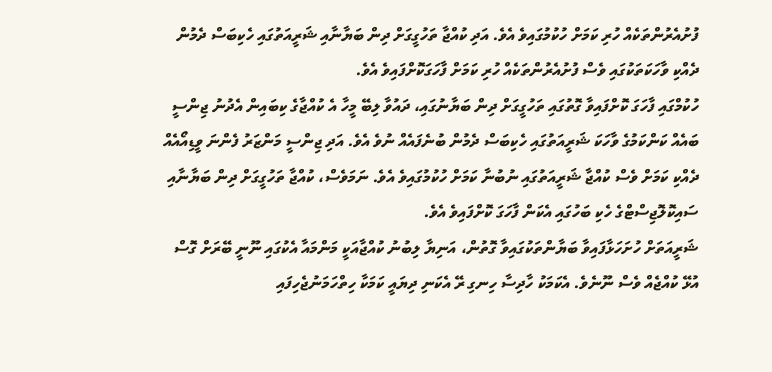ފުށުއެރުންތަކެއް ހުރި ކަމަށް ހުކުމުގައިވެ އެވެ. އަދި ކުއްޖާ ތަހުގީގަށް ދިން ބަޔާނާއި ޝަރީއަތުގައި ހެކިބަސް ދެމުން ދެއްކި ވާހަކަތަކުގައި ވެސް ފުށުއެރުންތަކެއް ހުރި ކަމަށް ފާހަގަކޮށްފައިވެ އެވެ.
ހުކުމްގައި ފާހަގަ ކޮށްފައިވާ ގޮތުގައި ތަހުގީގަށް ދިން ބަޔާނުގައި، ދައުވާ ލިބޭ މީހާ އެ ކުއްޖާގެ ކިބައިން އެދުނު ޖިންސީ ބައެއް ކަންކަމުގެ ވާހަކަ ޝަރީއަތުގައި ހެކިބަސް ދެމުން ބުނެފައެއް ނުވެ އެވެ. އަދި ޖިންސީ މަންޒަރު ފެންނަ ވީޑިއޯއެއް ދެއްކި ކަމަށް ވެސް ކުއްޖާ ޝަރީއަތުގައި ނުބުނާ ކަމަށް ހުކުމުގައިވެ އެވެ. ނަމަވެސް، ކުއްޖާ ތަހުގީގަށް ދިން ބަޔާނާއި ސައިކޮލޮޖިސްޓްގެ ހެކި ބަހުގައި އެކަން ފާހަގަ ކޮށްފައިވެ އެވެ.
ޝަރީއަތަށް ހުށަހަޅާފައިވާ ބަޔާންތަކުގައިވާ ގޮތުން، އަނިޔާ ލިބުނު ކުއްޖާއަކީ މަންމައާ އެކުގައި ނޫނީ ބޭރަށް ގޮސް އުޅޭ ކުއްޖެއް ވެސް ނޫނެވެ. އެކަމަކު ހާދިސާ ހިނގި ރޭ އެކަނި ދިޔައީ ކަމަކާ ހިތްހަމަނުޖެހިފައި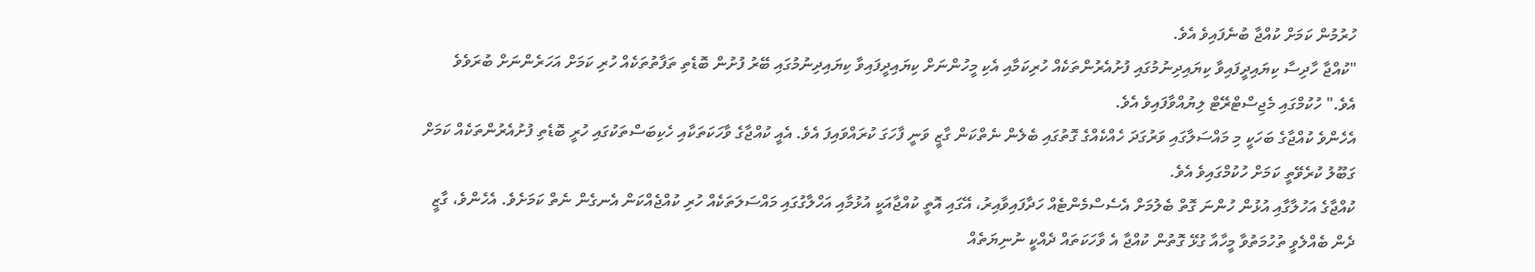ހުރުމުން ކަމަށް ކުއްޖާ ބުނެފައިވެ އެވެ.
"ކުއްޖާ ހާދިސާ ކިޔައިދީފައިވާ ކިޔައިދިނުމުގައި ފުށުއެރުންތަކެއް ހުރިކަމާއި އެކި މީހުންނަށް ކިޔައިދީފައިވާ ކިޔައިދިނުމުގައި ބޭރު ފުށުން ބޮޑެތި ތަފާތުތަކެއް ހުރި ކަމަށް އަހަރެންނަށް ބުރަވެވެ އެވެ." ހުކުމްގައި މެޖިސްޓްރޭޓް ލިޔުއްވާފައިވެ އެވެ.
އެހެންވެ ކުއްޖާގެ ބަހަކީ މި މައްސަލާގައި ވަރުގަދަ ހެއްކެއްގެ ގޮތުގައި ބެލެން ނެތްކަން ގާޒީ ވަނީ ފާހަގަ ކުރައްވައިފަ އެވެ. އެއީ ކުއްޖާގެ ވާހަކަތަކާއި ހެކިބަސްތަކުގައި ހުރީ ބޮޑެތި ފުށުއެރުންތަކެއް ކަމަށް ގަބޫލު ކުރެވޭތީ ކަމަށް ހުކުމްގައިވެ އެވެ.
ކުއްޖާގެ އަހުލާގާއި އުޅުން ހުންނަ ގޮތް ބެލުމަށް އެސެސްމެންޓެއް ހަދާފައިވާއިރު، އޭގައި އޮތީ ކުއްޖާއަކީ އުޅުމާއި އަހްލާގުގައި މައްސަލަތަކެއް ހުރި ކުއްޖެއްކަން އެނގެން ނެތް ކަމަށެވެ. އެހެންވެ، ގާޒީ ދެން ބެއްލެވީ ތުހުމަތުވާ މީހާއާ ގުޅޭ ގޮތުން ކުއްޖާ އެ ވާހަކަތައް ދެއްކީ ނުނިޔަތެއް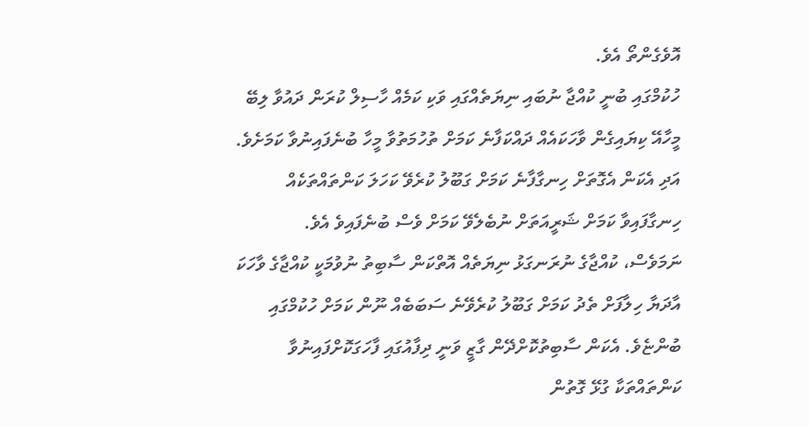އޮވެގެންތޯ އެވެ.
ހުކުމްގައި ބުނީ ކުއްޖާ ނުބައި ނިޔަތެއްގައި ވަކި ކަމެއް ހާސިލް ކުރަން ދައުވާ ލިބޭ މީހާއޭ ކިޔައިގެން ވާހަކައެއް ދައްކަފާނެ ކަމަށް ތުހުމަތުވާ މީހާ ބުނެފައިނުވާ ކަމަށެވެ. އަދި އެކަން އެގޮތަށް ހިނގާފާނެ ކަމަށް ގަބޫލު ކުރެވޭ ކަހަލަ ކަންތައްތަކެއް ހިނގާފައިވާ ކަމަށް ޝަރީއަތަށް ނުބެލެވޭ ކަމަށް ވެސް ބުނެފައިވެ އެވެ.
ނަމަވެސް، ކުއްޖާގެ ނުރަނގަޅު ނިޔަތެއް އޮތްކަން ސާބިތު ނުވުމަކީ ކުއްޖާގެ ވާހަކަ އާދަޔާ ހިލާފަށް ތެދު ކަމަށް ގަބޫލު ކުރެވޭނެ ސަބަބެއް ނޫން ކަމަށް ހުކުމްގައި ބުންޏެވެ. އެކަން ސާބިތުކޮށްދޭން ގާޒީ ވަނީ ދިފާއުގައި ފާހަގަކޮށްފައިނުވާ ކަންތައްތަކާ ގުޅޭ ގޮތުން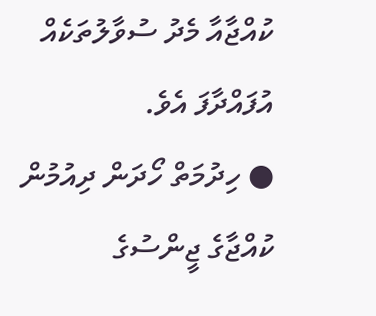ކުއްޖާއާ މެދު ސުވާލުތަކެއް އުފައްދާފަ އެވެ.
● ހިދުމަތް ހޯދަން ދިއުމުން ކުއްޖާގެ ޖީންސުގެ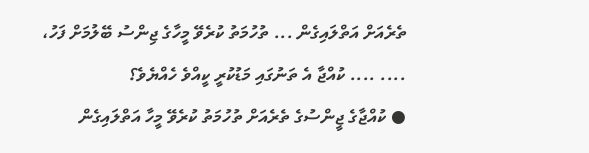ތެރެއަށް އަތްލައިގެން ... ތުހުމަތު ކުރެވޭ މީހާގެ ޖިންސު ބޭލުމަށް ފަހު، .... .... ކުއްޖާ އެ ތަނުގައި މަޑުކުރީ ކީއްވެ ހެއްޔެވެ؟
● ކުއްޖާގެ ޖީންސުގެ ތެރެއަށް ތުހުމަތު ކުރެވޭ މީހާ އަތްލައިގެން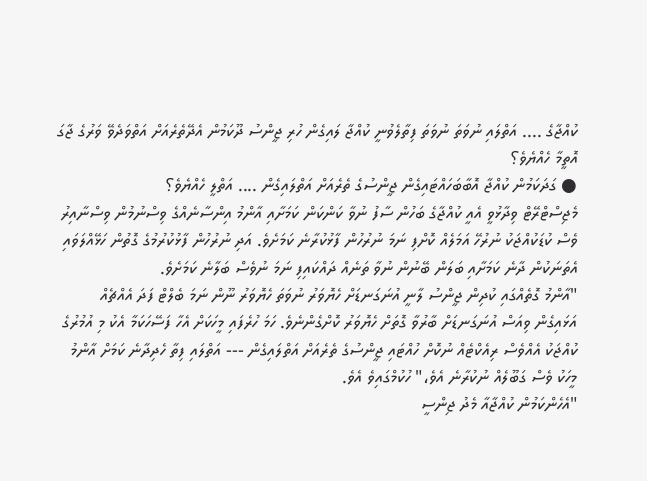ކުއްޖާގެ .... އަތްލައި ނުވަތަ ނުވަތަ ފިތާލެވުނީ ކުއްޖާ ލައިގެން ހުރި ޖީންސު ދޫކަމުން އެދޭތެރެއަށް އަތްވަދެވޭ ވަރުގެ ޖާގަ އޮތީމާ ހެއްޔެވެ؟
● ގަދަކަމުން ކުއްޖާ އޮބާބަހައްޓައިގެން ޖީންސުގެ ތެރެއަށް އަތްލައިގެން .... އަތްލީ ހެއްޔެވެ؟
މެޖިސްޓްރޭޓް ވިދާޅުވީ އެއީ ކުއްޖާގެ ބަހުން ސާފު ނުވާ ކަންކަން ކަމަށާއި އާންމު އިންސާނެއްގެ ވިސްނުމުން ވިސްނާއިރު ވެސް ކުޑަކުއްޖަކު ނުރުހޭ އަމަލެއް ކޮށްފި ނަމަ ނުރުހުން ފާޅުކުރާނެ ކަމަށެވެ. އަދި ނުރުހުން ފާޅުކުރުމުގެ ގޮތުން ހަޅޭއްލަވައި އެތަނަކުން ދާނެ ކަމަށާއި ބަލަން ބޭނުން ނުވާ ތަނެއް ދައްކައިފި ނަމަ ނުވެސް ބަލާނެ ކަމަށެވެ.
"އާންމު ގޮތެއްގައި ކުދިން ޖީންސު ލާނީ އުނަގަނޑަށް ހެޔޮވަރު ނުވަތަ ހެޔޮވަރު ނޫން ނަމަ ބެލްޓް ފަދަ އެއްޗެއް އަޅައިގެން ވިއަސް އުނަގަނޑަށް ބާރުވާ ގޮތަށް ހެޔޮވަރު ކޮށްގެންނެވެ. ހަމަ ހުރެފައި މީހަކަށް އެހާ ފަސޭހަކަމާ އެކު މި އުމުރުގެ ކުއްޖަކު އެއްވެސް ރިއެކްޓެއް ނުކޮށް ހުއްޓައި ޖީންސުގެ ތެރެއަށް އަތްލައިގެން --- އަތްލައި ފިތާ ހެދިދާނެ ކަމަށް އާންމު މީހަކު ވެސް ގަބޫލެއް ނުކުރާނެ އެވެ،" ހުކުމްގައިވެ އެވެ.
"އެހެންކަމުން ކުއްޖާއާ މެދު ޖިންސީ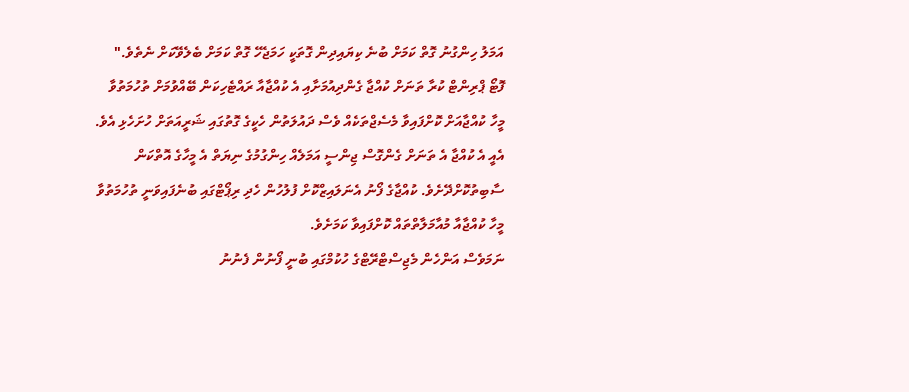އަމަލު ހިންގުނު ގޮތް ކަމަށް ބުނެ ކިޔައިދިން ގޮތަކީ ހަމަޖެހޭ ގޮތް ކަމަށް ބެލެވޭކަށް ނެތެވެ."
ފޮޓޯ ޕްރިންޓް ކުރާ ތަނަށް ކުއްޖާ ގެންދިއުމަށާއި އެ ކުއްޖާއާ ރައްޓެހިކަން ބޭއްވުމަށް ތުހުމަތުވާ މީހާ ކުއްޖާއަށް ކޮށްފައިވާ މެސެޖްތަކެއް ވެސް ދައުލަތުން ހެކީގެ ގޮތުގައި ޝަރީއަތަށް ހުށަހެޅި އެވެ. އެއީ އެ ކުއްޖާ އެ ތަނަށް ގެންގޮސް ޖިންސީ އަމަލެއް ހިންގުމުގެ ނިޔަތް އެ މީހާގެ އޮތްކަން ސާބިތުކޮށްދޭށެވެ. ކުއްޖާގެ ފޯނު އެނަލައިޒްކޮށް ފުލުހުން ހެދި ރިޕޯޓްގައި ބުނެފައިވަނީ ތުހުމަތުވާ މީހާ ކުއްޖާއާ މުއާމަލާތްތައް ކޮށްފައިވާ ކަމަށެވެ.
ނަމަވެސް އަންހެން މެޖިސްޓްރޭޓްގެ ހުކުމްގައި ބުނީ ފޯނުން ފެނުނު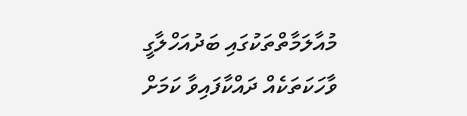މުއާލަމާތްތަކުގައި ބަދުއަހްލާގީ ވާހަކަތަކެއް ދައްކާފައިވާ ކަމަށް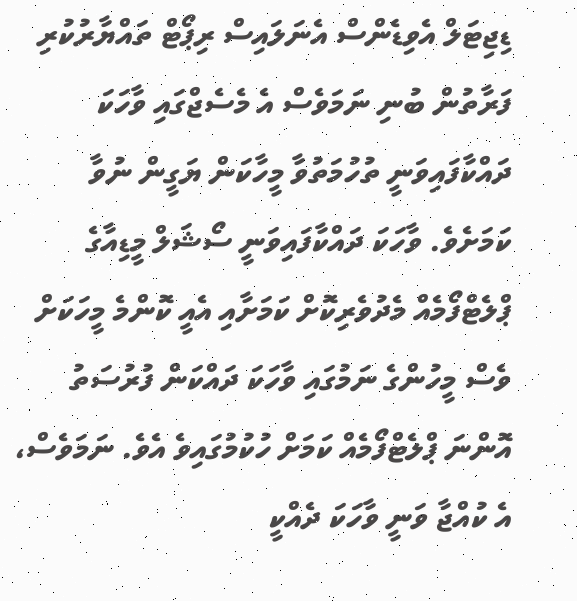ޑިޖިޓަލް އެވިޑެންސް އެނަލައިސް ރިޕޯޓް ތައްޔާރުކުރި ފަރާތުން ބުނި ނަމަވެސް އެ މެސެޖްގައި ވާހަކަ ދައްކާފައިވަނީ ތުހުމަތުވާ މީހާކަން ޔަގީން ނުވާ ކަމަށެވެ. ވާހަކަ ދައްކާފައިވަނީ ސޯޝަލް މީޑިއާގެ ޕްލެޓްފޯމެއް މެދުވެރިކޮށް ކަމަށާއި އެއީ ކޮންމެ މީހަކަށް ވެސް މީހުންގެ ނަމުގައި ވާހަކަ ދައްކަން ފުރުސަތު އޮންނަ ޕްލެޓްފޯމެއް ކަމަށް ހުކުމުގައިވެ އެވެ. ނަމަވެސް، އެ ކުއްޖާ ވަނީ ވާހަކަ ދެއްކީ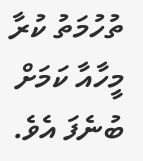ތުހުމަތު ކުރާ މީހާއާ ކަމަށް ބުނެފަ އެވެ.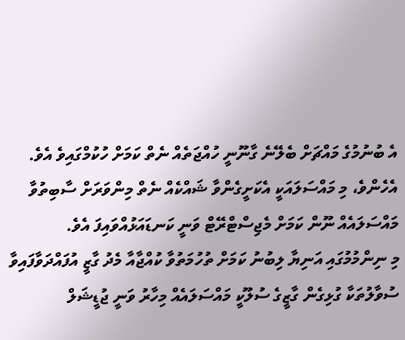އެ ބުނުމުގެ މައްޗަށް ބެލޭނެ ގާނޫނީ ހުއްޖަތެއް ނެތް ކަމަށް ހުކުމްގައިވެ އެވެ.
އެހެންވެ، މި މައްސަލައަކީ އެކަށީގެންވާ ޝައްކެއް ނެތް މިންވަރަށް ސާބިތުވާ މައްސަލައެއް ނޫން ކަމަށް މެޖިސްޓްރޭޓް ވަނީ ކަނޑައަޅުއްވައިފަ އެވެ.
މި ނިންމުމުގައި އަނިޔާ ލިބުނު ކަމަށް ތުހުމަތުވާ ކުއްޖާއާ މެދު ގާޒީ އުފައްދަވާފައިވާ ސުވާލުތަކާ ގުޅިގެން ގާޒީގެ ސުލޫކީ މައްސަލައެއް މިހާރު ވަނީ ޖުޑީޝަލް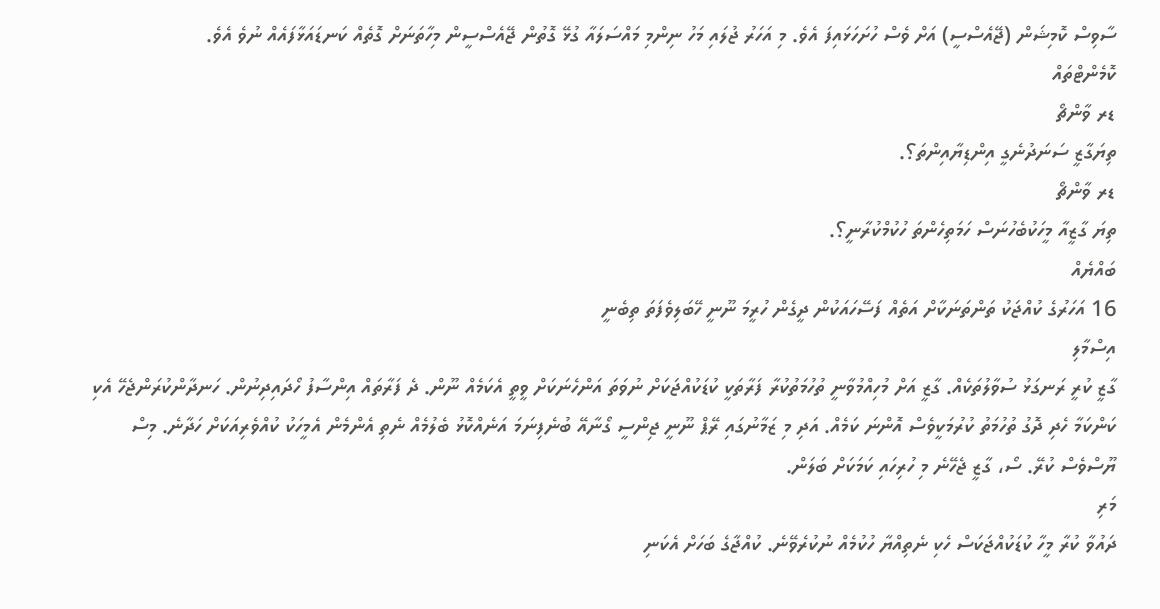ސާވިސް ކޮމިޝަން (ޖޭއެސްސީ) އަށް ވެސް ހުށަހަޅައިފަ އެވެ. މި އަހަރު ޖުލައި މަހު ނިންމި މައްސަލައާ ގުޅޭ ގޮތުން ޖޭއެސްސީން މިހާތަނަށް ގޮތެއް ކަނޑައަޅާފައެއް ނުވެ އެވެ.
ކޮމެންޓްތައް
ޑރ ވާންޗޯ
ތިޔަގާޒީ ސަނަދުނެގީ އިންޑިޔާއިންތަ؟.
ޑރ ވާންޗޯ
ތިޔަ ގާޒީއާ މީހަކުބެހުނަސް ހަމަތިހެންތަ ހުކުމްކުރާނީ؟.
ބައްޔެއް
16 އަހަރުގެ ކުއްޖަކު ތަންތަނަކާށް އަތެއް ފަސޭހައަކުން ދީގެން ހުރީމަ ނޫނީ ހޭބަލިވެފަތަ ތިބެނީ
އިސްމާލި
ގާޒީ ކުރީ ރަނގަޅު ސުވާލުތަކެއް. ގާޒީ އަށް މުހިއްމުވާނީ ތުހުމަތުކުރާ ފަރާތަކީ ކުޑަކުއްޖަކަށް ނުވަތަ އަންހެނަކަށް ވީތީ އެކަމެއް ނޫން. ދެ ފަރާތައް އިންސާފު ހޯދައިދިނުން. ހަނދާންކުރަންޖެހޭ އެކި ކަންކަމާ ހެދި ދޮގު ތުހުމަތު ކުރުމަކީވެސް އޮންނަ ކަމެއް. އަދި މި ޒަމާނުގައި ރޭޕް ނޫނީ ޖިންސީ ގޯނާއޭ ބުނެފިނަމަ އަނެއްކޮޅު ބެލުމެއް ނެތި އެންމެން އެމީހަކު ކުއްވެރިއަކަށް ހަދާނެ. މިސް ޔޫސްވެސް ކުރޭ. ސޯ، ގާޒީ ޖެހޭނެ މި ހުރިހައި ކަމަކަށް ބަލަން.
މަރި
ދައުވާ ކުރާ މީހާ ކުޑަކުއްޖަކަސް ހެކި ނެތިއްޔާ ހުކުމެއް ނުކުރެވޭނެ. ކުއްޖާގެ ބަހަށް އެކަނި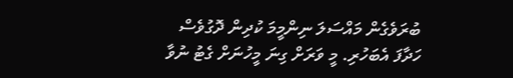ބުރަވެގެން މައްސަލަ ނިންމީމަ ކުދިން ދޮގުވެސް ހަދާފަ އެބަހުރި. މީ ވަރަށް ގިނަ މީހުނަށް ގެޓު ނުވާ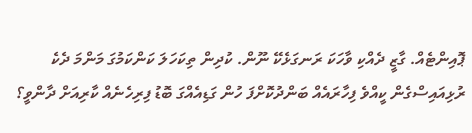ޕޮއިންޓެއް. ގާޒީ ދެއްކި ވާހަކަ ރަނގަޅެކޭ ނޫން. ކުދިން ތިކަހަލަ ކަންކަމުގަ މަންމަ ދެކެ ރުޅިއައިސްގެން ކީއްވެ ފިހާރައެއް ބަންދުކޮށްފަ ހުން ގަޑިއެއްގަ ބޮޑު ފިރިހެނެއް ކާރިއަށް ދާންވީ؟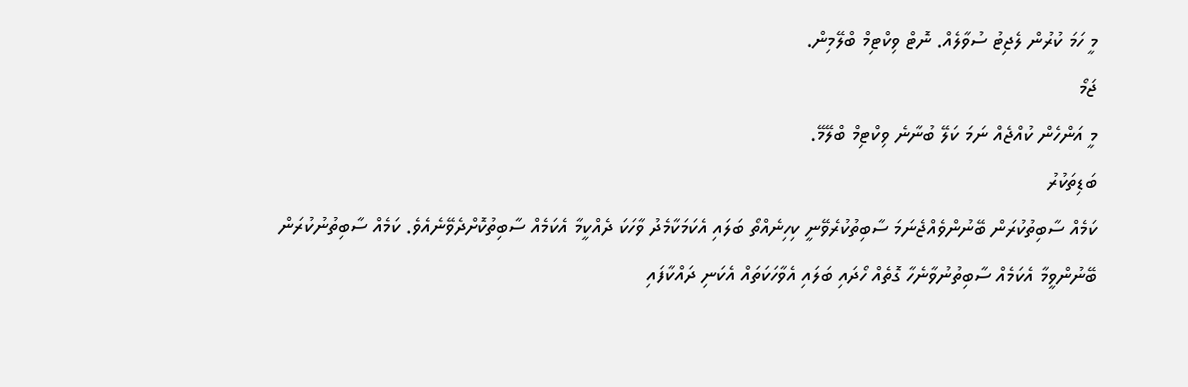މީ ހަމަ ކުރުން ލެޖިޓު ސުވާލެއް. ނޮޓް ވިކްޓިމް ބްލޭމިން.
ޖަމޯ
މީ އަންހެން ކުއްޖެއް ނަމަ ކަލޭ ބުނާނެ ވިކްޓިމް ބްލޭމޭ.
ބަޑިތަކުރު
ކަމެއް ސާބިތުކުރަން ބޭނުންވެއްޖެނަމަ ސާބިތުކުރެވޭނީ ކިހިނެއްތޯ ބަލައި އެކަމަކާމެދު ވާހަކަ ދެއްކީމާ އެކަމެއް ސާބިތުކޮށްދެވޭނެއެވެ. ކަމެއް ސާބިތުނުކުރަން ބޭނުންވީމާ އެކަމެއް ސާބިތުނުވާނެހާ ގޮތެއް ހޯދައި ބަލައި އެވާހަކަތައް އެކަނި ދައްކާފައި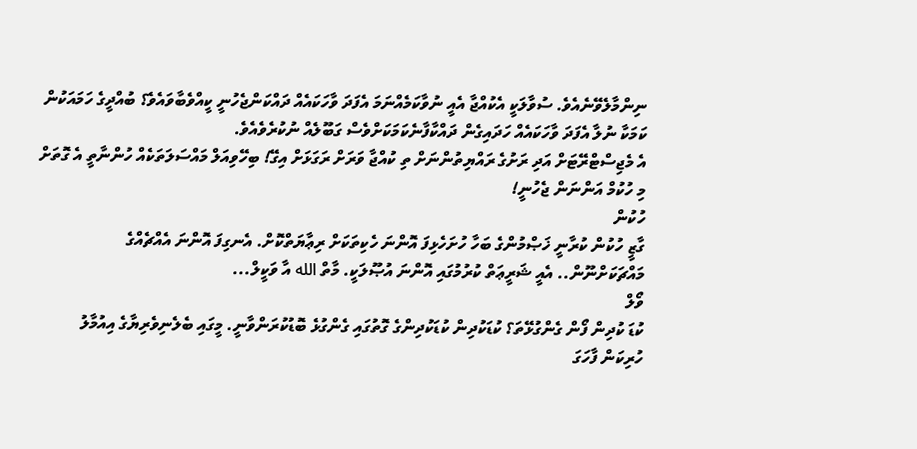ނިންމާލެވޭނެއެވެ. ސުވާލަކީ އެކުއްޖާ އެއީ ނުވާކަމެއްނަމަ އެފަދަ ވާހަކައެއް ދައްކަންޖެހުނީ ކީއްވެބާވައެވެ؟ ބުއްދީގެ ހަމައަކުން ކަމަކާ ނުލާ އެފަދަ ވާހަކައެއް ހަދައިގެން ދައްކާފާނެކަމަކަށްވެސް ގަބޫލެއް ނުކުރެވެއެވެ.
އެ މެޖިސްޓްރޭޓަށް އަދި ރަށުގެ ރައްޔިތުންނަށް ތި ކުއްޖާ ވަރަށް ރަގަޅަށް އިގޭ! ބިހޭވިއަލް މައްސަލަތަކެއް ހުންނާތީ އެ ގޮތަށް މި ހުކުމް އަންނަން ޖެހުނީ!
ހުކުން
ގާޒީ ހުކުން ކުރާނީ ޚަޞްމުންގެ ބަހާ ހުށަހެޅިފަ އޮންނަ ހެކިތަކަށް ރިޢާޔަތްކޮށް. އެނގިފަ އޮންނަ އެއްޗެއްގެ މައްޗަކަށްނޫން.. އެއީ ޝަރީޢަތް ކުރުމުގައި އޮންނަ އުޞޫލަކީ. މާތް الله އާ ވަކީލް...
ވޯލް
ކުޑަ ކުދިން ފޯން ގެންގުޅޭތަ؟ ކުޑަކުދިން ކުޑަކުދިންގެ ގޮތުގައި ގެންގުޅެ ބޮޑުކުރަންވާނީ. މީގައި ބެލެނިވެރިޔާގެ އިއުމާލު ހުރިކަން ފާހަގަ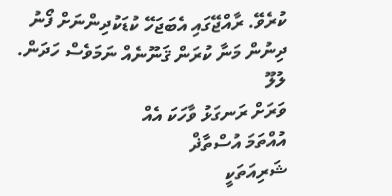ކުރެވޭ. ރާއްޖޭގައި އެބަޖަހޭ ކުޑަކުދިންނަށް ފޯނު ދިނުން މަނާ ކުރަން ޤަނޫނެއް ނަމަވެސް ހަދަން.
ލުލޫ
ވަރަށް ރަނގަޅު ވާހަކަ އެއް
އުއްތަމަ އުސްތާޛް
ޝަރިއަތަކީ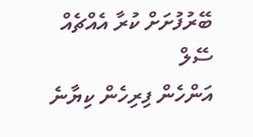ބޭރުފުށަށް ކުރާ އެއްޗެއް
ސޭލް
އަންހެން ފިރިހެން ކިޔާނެ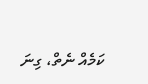ކަމެއް ނެތް، ގިނަ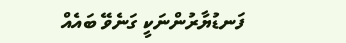ފަނޑުޔާރުންނަކީ ގަނެވޭ ބައެއް